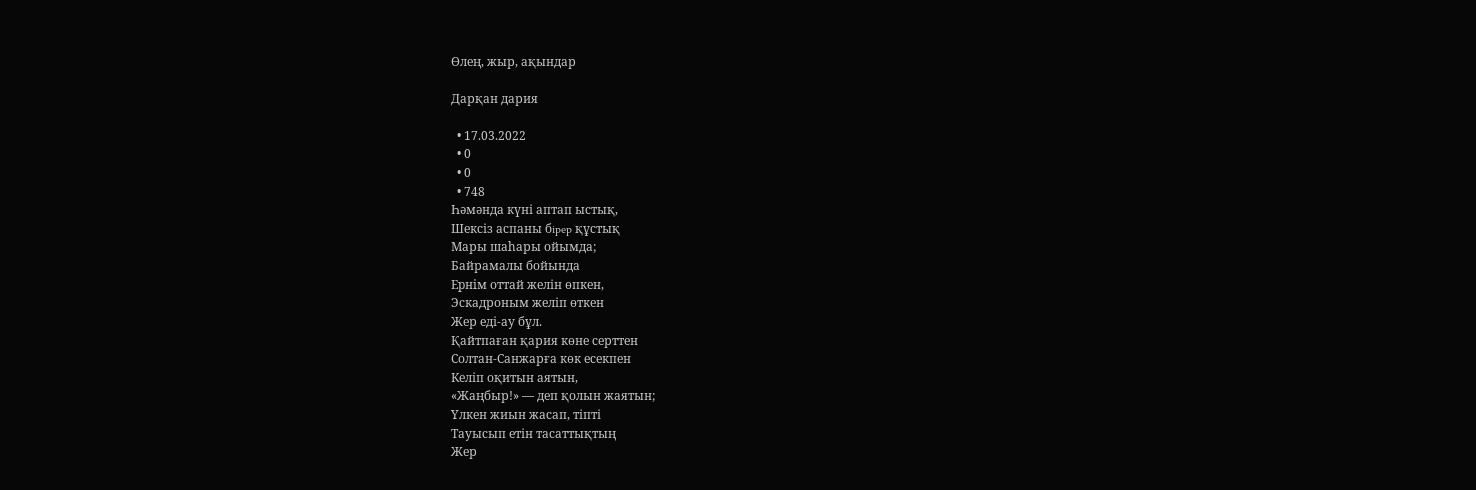Өлең, жыр, ақындар

Дарқан дария

  • 17.03.2022
  • 0
  • 0
  • 748
Һәмәнда күні аптап ыстық,
Шексіз аспаны бipep құстық
Мары шаһары ойымда;
Байрамалы бойында
Epнiм оттай желін өпкен,
Эскадроным желіп өткен
Жер еді-ау бұл.
Қайтпаған қария көне серттен
Солтан-Санжарға көк есекпен
Келіп оқитын аятын,
«Жаңбыр!» — деп қолын жаятын;
Үлкен жиын жасап, тіпті
Тауысып етін тасаттықтың
Жер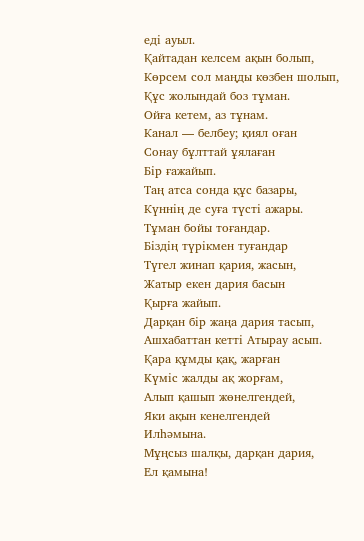еді ауыл.
Қайтадан келсем ақын болып,
Көрсем сол маңды көзбен шолып,
Құс жолындай боз тұман.
Ойға кетем, аз тұнам.
Канал — белбеу; қиял оған
Сонау бұлттай ұялаған
Бip ғажайып.
Таң атса сонда құс базары,
Күннің де суға түстi ажары.
Тұман бойы тоғандар.
Біздің түрікмен туғандар
Түгел жинап қария, жасын,
Жатыр екен дария басын
Қырға жайып.
Дарқан бip жаңа дария тасып,
Ашхабаттан кетті Атырау асып.
Қара құмды қақ, жарған
Kүмic жалды ақ жорғам,
Алып қашып жөнелгендей,
Яки ақын кенелгендей
Илһәмына.
Мұңсыз шалқы, дарқан дария,
Ел қамына!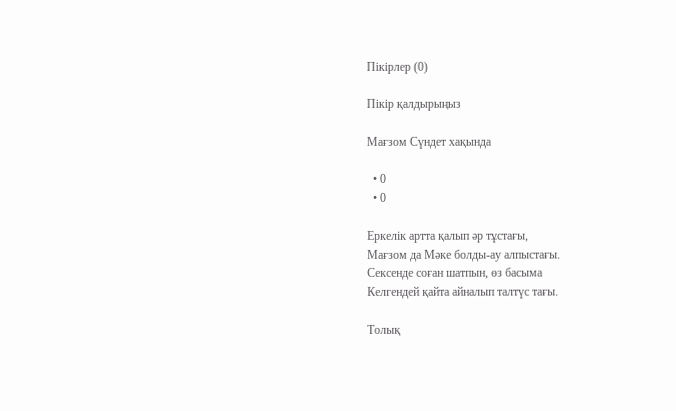Пікірлер (0)

Пікір қалдырыңыз

Мағзом Сүндет хақында

  • 0
  • 0

Еркелік артта қалып әр тұстағы,
Мағзом да Мәке болды-ау алпыстағы.
Сексенде соған шатпын, өз басыма
Келгендей қайта айналып талтүс тағы.

Толық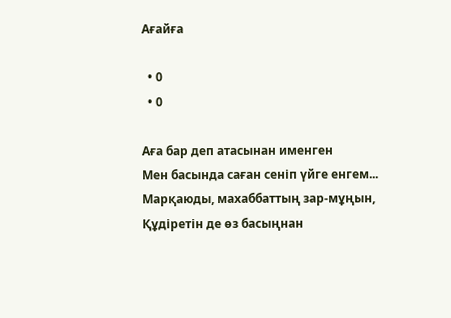Ағайға

  • 0
  • 0

Аға бар деп атасынан именген
Мен басында саған сеніп үйге енгем...
Марқаюды, махаббаттың зар-мұңын,
Құдіретін де өз басыңнан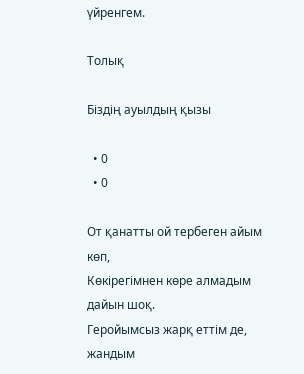үйренгем.

Толық

Біздің ауылдың қызы

  • 0
  • 0

От қанатты ой тербеген айым көп,
Көкірегімнен көре алмадым дайын шоқ.
Геройымсыз жарқ еттім де, жандым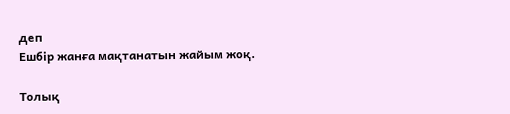деп
Ешбір жанға мақтанатын жайым жоқ.

Толық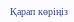Қарап көріңіз